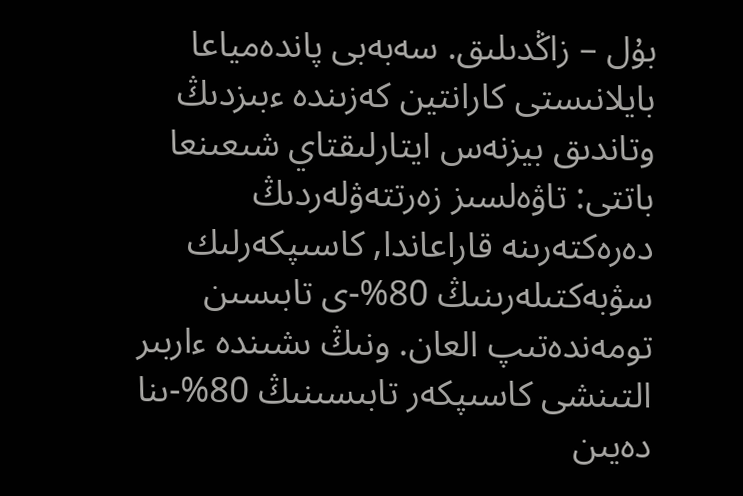بۇل – زاڭدىلىق. سەبەبى پاندەمياعا بايلانىستى كارانتين كەزىندە ءبىزدىڭ وتاندىق بيزنەس ايتارلىقتاي شىعىنعا باتتى: تاۋەلسىز زەرتتەۋلەردىڭ دەرەكتەرىنە قاراعاندا, كاسىپكەرلىك سۋبەكتىلەرىنىڭ 80%-ى تابىسىن تومەندەتىپ العان. ونىڭ ىشىندە ءاربىر التىنشى كاسىپكەر تابىسىنىڭ 80%-ىنا دەيىن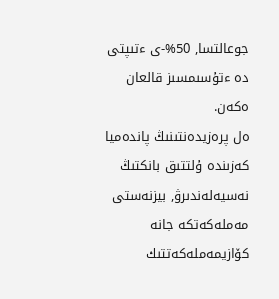جوعالتسا, 50%-ى ءتىپتى دە ءتۇسىمسىز قالعان ەكەن.
ەل پرەزيدەنتىنىڭ پاندەميا كەزىندە ۇلتتىق بانكتىڭ نەسيەلەندىرۋ, بيزنەستى مەملەكەتكە جانە كۆازيمەملەكەتتىك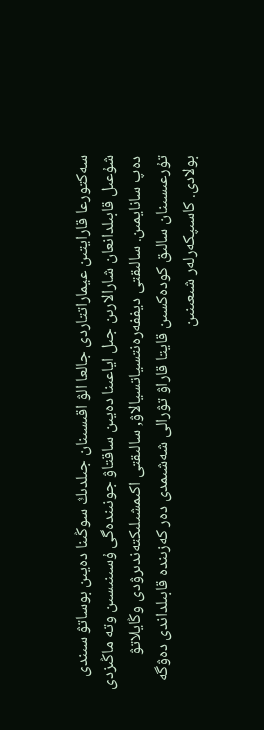سەكتورعا قارايتىن عيماراتتاردى جالعا الۋ اقىسىنان جىلدىڭ سوڭىنا دەيىن بوساتۋ سىندى شۇعىل قابىلدانعان شارالارىن جىل اياعىنا دەيىن ساقتاۋ جونىندەگى ۇسىنىسىن وتە ماڭىزدى دەپ سانايمىن. سالىقتى ديففەرەنتسياتسيالاۋ, سالىقتى اكىمشىلىكتەندىرۋدى وڭايلاتۋ تۇرعىسىنان سالىق كودەكسىن قايتا قاراۋ تۋرالى شەشىمدى دەر كەزىندە قابىلداندى دەۋگە بولادى. كاسىپكەرلەر شىعىنىن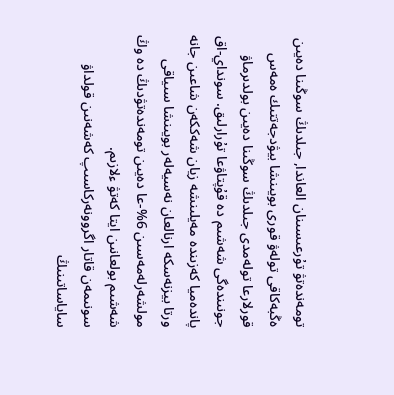تومەندەتۋ تۇرعىسىنان العاندا, جىلدىڭ سوڭىنا دەيىن ەڭبەكاقى تولەۋ قورى بويىنشا بيۋدجەتتىك ەمەس قورلارعا تولەمدى جىلدىڭ سوڭىنا دەيىن بولدىرماۋ جونىندەگى شەشىم دە قۇپتاۋعا تۇرارلىق. سونداي-اق پاندەميا كەزىندە مەيلىنشە زيان شەككەن شاعىن جانە ورتا بيزنەسكە ارنالعان نەسيەلەر بويىنشا سىياقى مولشەرلەمەسىن 6%-عا دەيىن تومەندەتۋدىڭ دە وڭ شەشىم بولعانىن ايتا كەتۋ ءلازىم.
سونىمەن قاتار اگروونەركاسىپ كەشەنىن قولداۋ ساياساتىنىڭ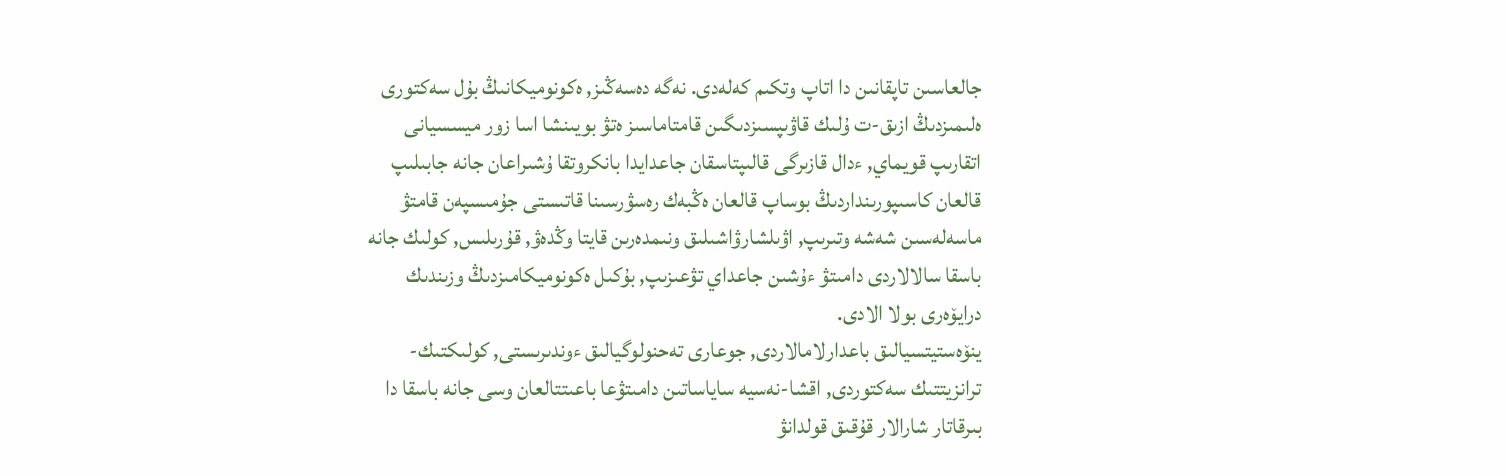جالعاسىن تاپقانىن دا اتاپ وتكىم كەلەدى. نەگە دەسەڭىز, ەكونوميكانىڭ بۇل سەكتورى ەلىمىزدىڭ ازىق-ت ۇلىك قاۋىپسىزدىگىن قامتاماسىز ەتۋ بويىنشا اسا زور ميسسيانى اتقارىپ قويماي, ءدال قازىرگى قالىپتاسقان جاعدايدا بانكروتقا ۇشىراعان جانە جابىلىپ قالعان كاسىپورىنداردىڭ بوساپ قالعان ەڭبەك رەسۋرسىنا قاتىستى جۇمىسپەن قامتۋ ماسەلەسىن شەشە وتىرىپ, اۋىلشارۋاشىلىق ونىمدەرىن قايتا وڭدەۋ, قۇرىلىس, كولىك جانە باسقا سالالاردى دامىتۋ ءۇشىن جاعداي تۋعىزىپ, بۇكىل ەكونوميكامىزدىڭ وزىندىك درايۆەرى بولا الادى.
ينۆەستيتسيالىق باعدارلامالاردى, جوعارى تەحنولوگيالىق ءوندىرىستى, كولىكتىك-ترانزيتتىك سەكتوردى, اقشا-نەسيە ساياساتىن دامىتۋعا باعىتتالعان وسى جانە باسقا دا بىرقاتار شارالار قۇقىق قولدانۋ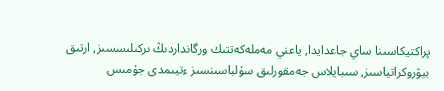پراكتيكاسىنا ساي جاعدايدا, ياعني مەملەكەتتىك ورگانداردىڭ ىركىلىسسىز, ارتىق بيۋروكراتياسىز, سىبايلاس جەمقورلىق سۇلباسىنسىز ءتيىمدى جۇمىس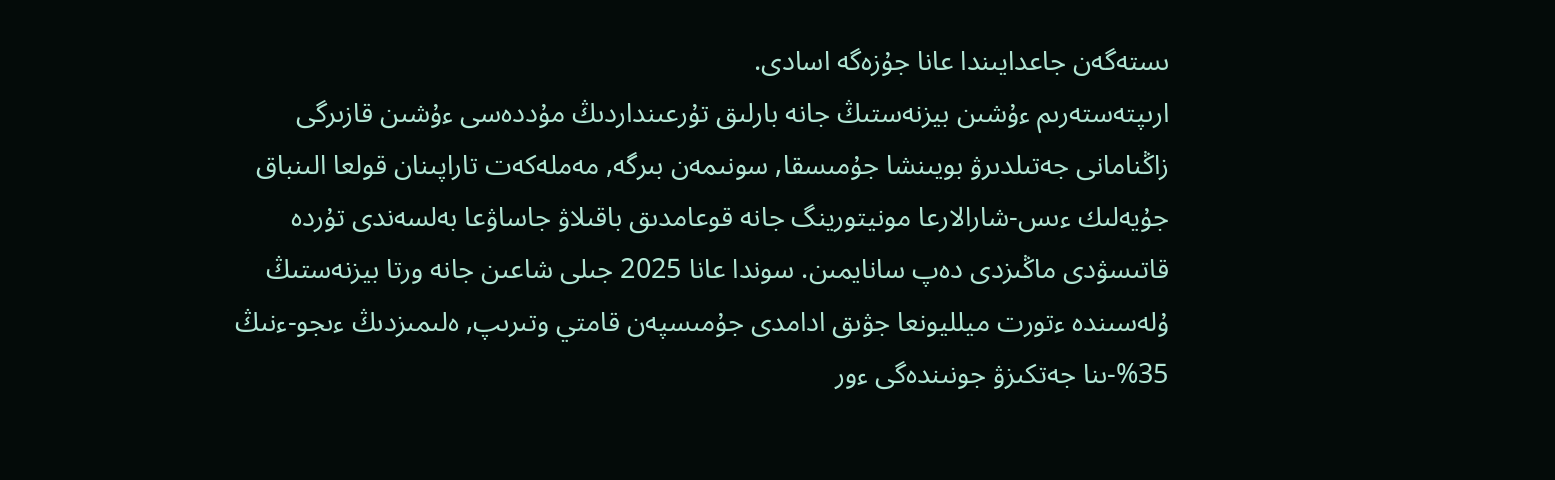ىستەگەن جاعدايىندا عانا جۇزەگە اسادى.
ارىپتەستەرىم ءۇشىن بيزنەستىڭ جانە بارلىق تۇرعىنداردىڭ مۇددەسى ءۇشىن قازىرگى زاڭنامانى جەتىلدىرۋ بويىنشا جۇمىسقا, سونىمەن بىرگە, مەملەكەت تاراپىنان قولعا الىنباق جۇيەلىك ءىس-شارالارعا مونيتورينگ جانە قوعامدىق باقىلاۋ جاساۋعا بەلسەندى تۇردە قاتىسۋدى ماڭىزدى دەپ سانايمىن. سوندا عانا 2025 جىلى شاعىن جانە ورتا بيزنەستىڭ ۇلەسىندە ءتورت ميلليونعا جۋىق ادامدى جۇمىسپەن قامتي وتىرىپ, ەلىمىزدىڭ ءىجو-ءنىڭ 35%-ىنا جەتكىزۋ جونىندەگى ءور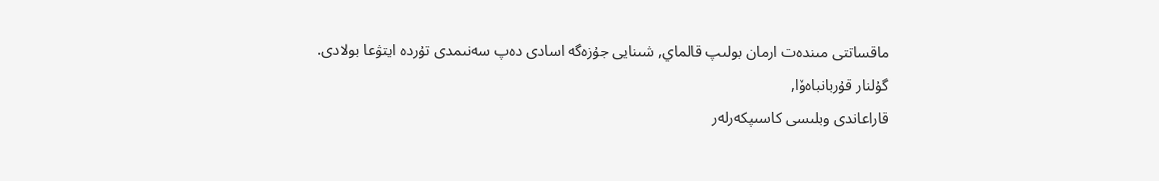ماقساتتى مىندەت ارمان بولىپ قالماي, شىنايى جۇزەگە اسادى دەپ سەنىمدى تۇردە ايتۋعا بولادى.
گۇلنار قۇربانباەۆا,
قاراعاندى وبلىسى كاسىپكەرلەر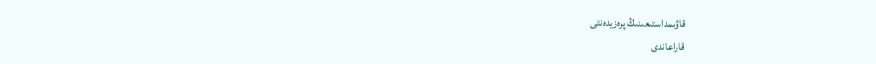قاۋىمداستىعىنىڭ پرەزيدەنتى
قاراعاندى